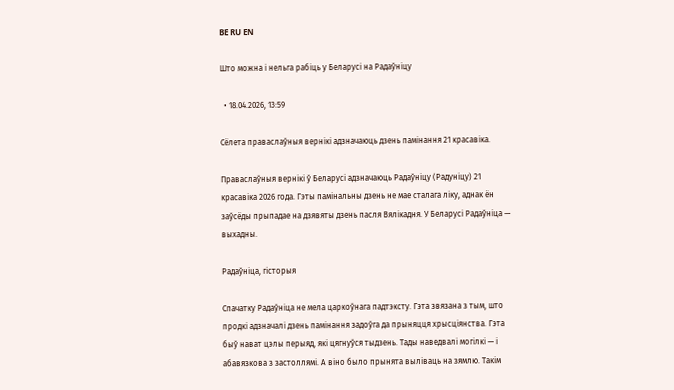BE RU EN

Што можна і нельга рабіць у Беларусі на Радаўніцу

  • 18.04.2026, 13:59

Сёлета праваслаўныя вернікі адзначаюць дзень памінання 21 красавіка.

Праваслаўныя вернікі ў Беларусі адзначаюць Радаўніцу (Радуніцу) 21 красавіка 2026 года. Гэты памінальны дзень не мае сталага ліку, аднак ён заўсёды прыпадае на дзявяты дзень пасля Вялікадня. У Беларусі Радаўніца — выхадны.

Радаўніца, гісторыя

Спачатку Радаўніца не мела царкоўнага падтэксту. Гэта звязана з тым, што продкі адзначалі дзень памінання задоўга да прыняцця хрысціянства. Гэта быў нават цэлы перыяд, які цягнуўся тыдзень. Тады наведвалі могілкі — і абавязкова з застоллямі. А віно было прынята выліваць на зямлю. Такім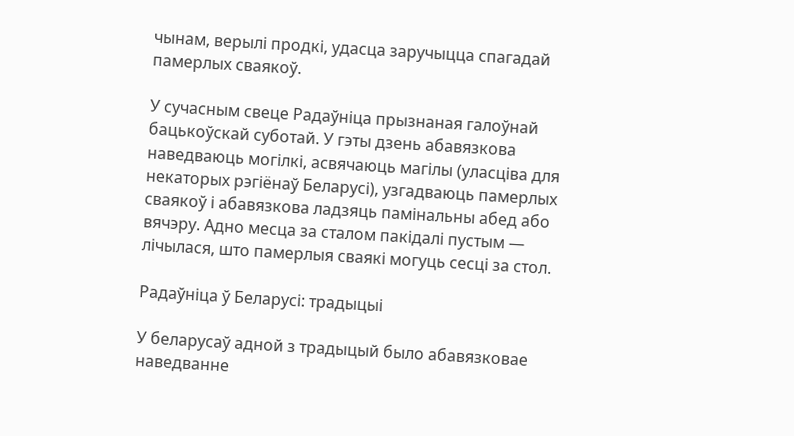чынам, верылі продкі, удасца заручыцца спагадай памерлых сваякоў.

У сучасным свеце Радаўніца прызнаная галоўнай бацькоўскай суботай. У гэты дзень абавязкова наведваюць могілкі, асвячаюць магілы (уласціва для некаторых рэгіёнаў Беларусі), узгадваюць памерлых сваякоў і абавязкова ладзяць памінальны абед або вячэру. Адно месца за сталом пакідалі пустым — лічылася, што памерлыя сваякі могуць сесці за стол.

Радаўніца ў Беларусі: традыцыі

У беларусаў адной з традыцый было абавязковае наведванне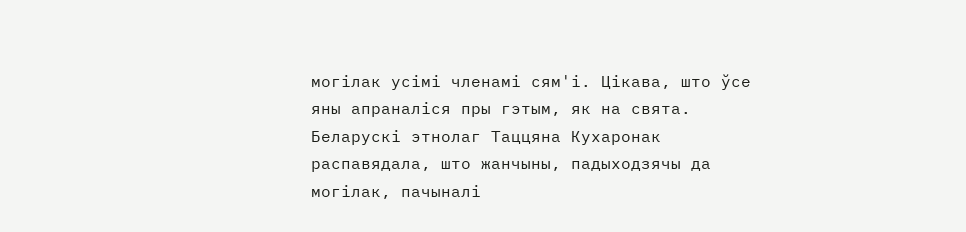могілак усімі членамі сям'і. Цікава, што ўсе яны апраналіся пры гэтым, як на свята. Беларускі этнолаг Таццяна Кухаронак распавядала, што жанчыны, падыходзячы да могілак, пачыналі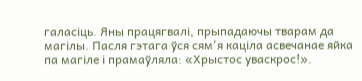галасіць. Яны працягвалі, прыпадаючы тварам да магілы. Пасля гэтага ўся сям'я каціла асвечанае яйка па магіле і прамаўляла: «Хрыстос уваскрос!».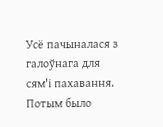Усё пачыналася з галоўнага для сям'і пахавання. Потым было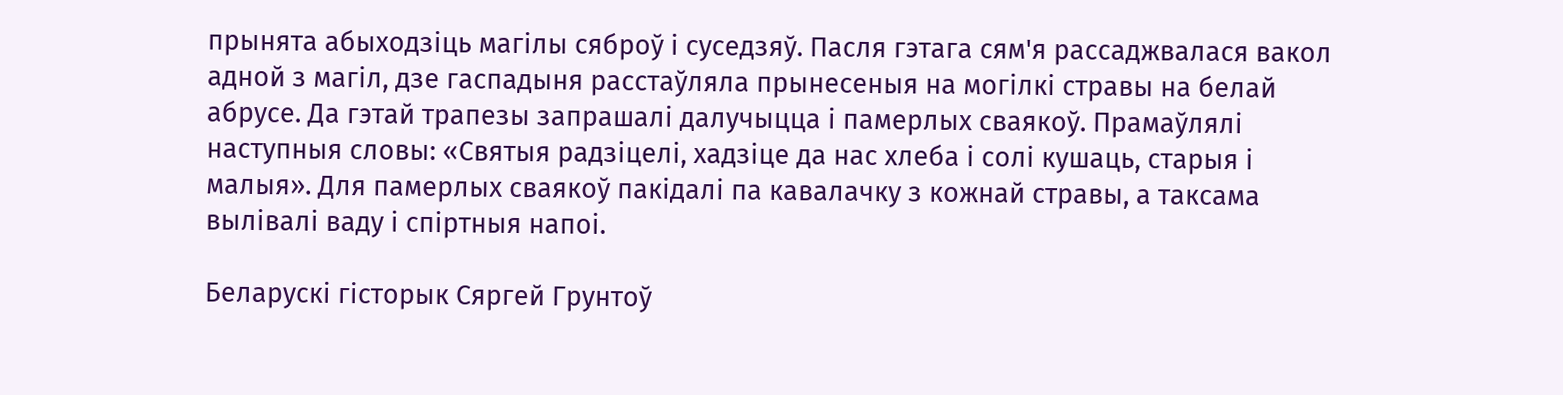прынята абыходзіць магілы сяброў і суседзяў. Пасля гэтага сям'я рассаджвалася вакол адной з магіл, дзе гаспадыня расстаўляла прынесеныя на могілкі стравы на белай абрусе. Да гэтай трапезы запрашалі далучыцца і памерлых сваякоў. Прамаўлялі наступныя словы: «Святыя радзіцелі, хадзіце да нас хлеба і солі кушаць, старыя і малыя». Для памерлых сваякоў пакідалі па кавалачку з кожнай стравы, а таксама вылівалі ваду і спіртныя напоі.

Беларускі гісторык Сяргей Грунтоў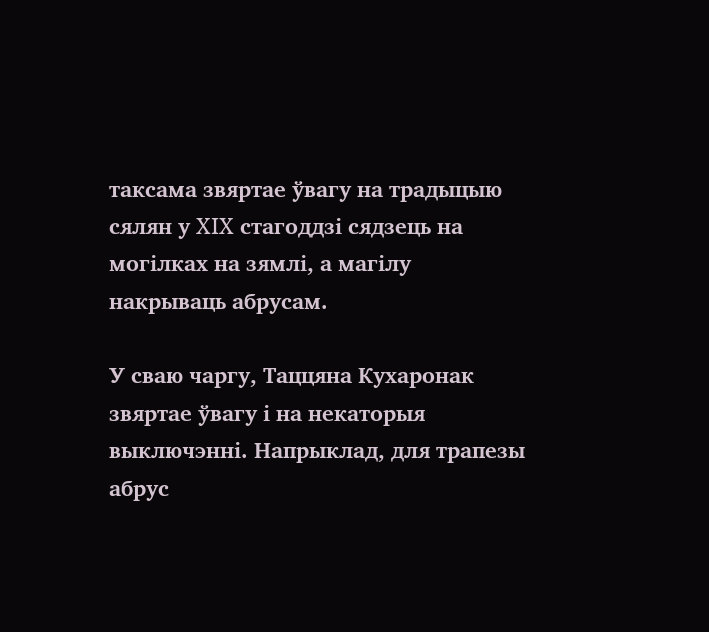таксама звяртае ўвагу на традыцыю сялян у XIX стагоддзі сядзець на могілках на зямлі, а магілу накрываць абрусам.

У сваю чаргу, Таццяна Кухаронак звяртае ўвагу і на некаторыя выключэнні. Напрыклад, для трапезы абрус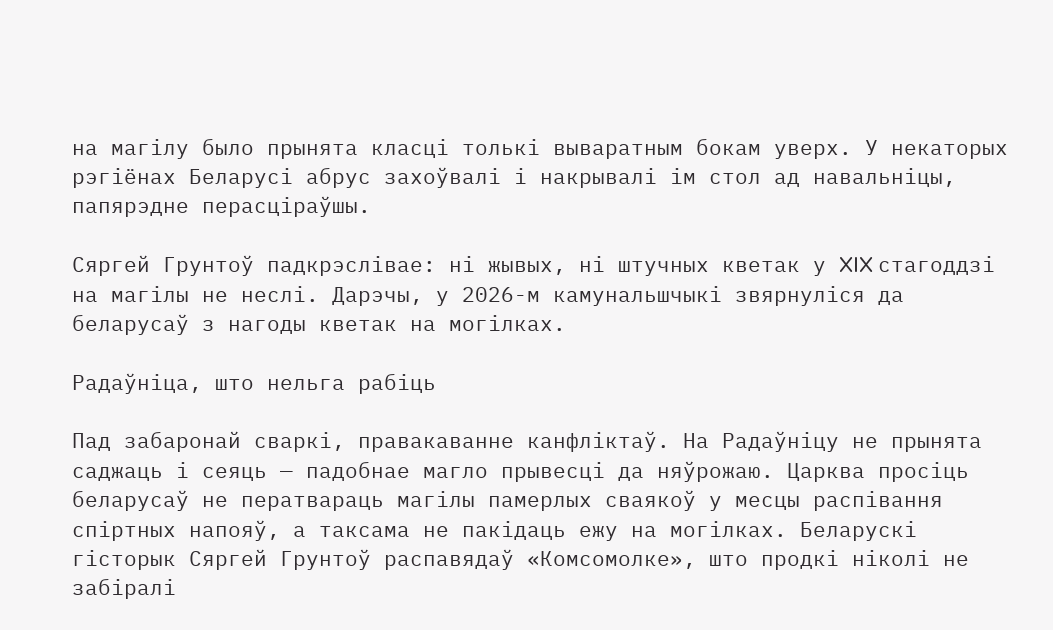на магілу было прынята класці толькі вываратным бокам уверх. У некаторых рэгіёнах Беларусі абрус захоўвалі і накрывалі ім стол ад навальніцы, папярэдне перасціраўшы.

Сяргей Грунтоў падкрэслівае: ні жывых, ні штучных кветак у XIX стагоддзі на магілы не неслі. Дарэчы, у 2026-м камунальшчыкі звярнуліся да беларусаў з нагоды кветак на могілках.

Радаўніца, што нельга рабіць

Пад забаронай сваркі, правакаванне канфліктаў. На Радаўніцу не прынята саджаць і сеяць — падобнае магло прывесці да няўрожаю. Царква просіць беларусаў не ператвараць магілы памерлых сваякоў у месцы распівання спіртных напояў, а таксама не пакідаць ежу на могілках. Беларускі гісторык Сяргей Грунтоў распавядаў «Комсомолке», што продкі ніколі не забіралі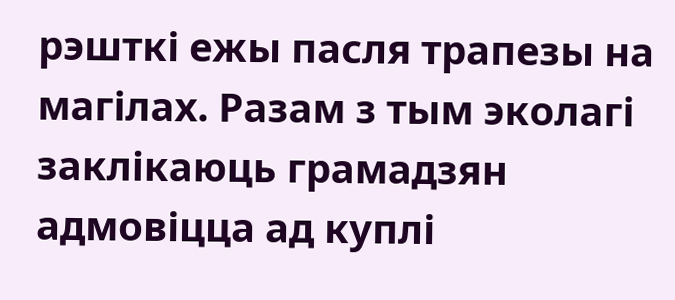рэшткі ежы пасля трапезы на магілах. Разам з тым эколагі заклікаюць грамадзян адмовіцца ад куплі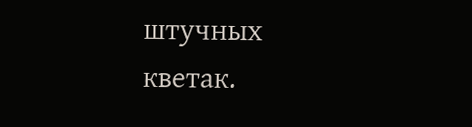штучных кветак.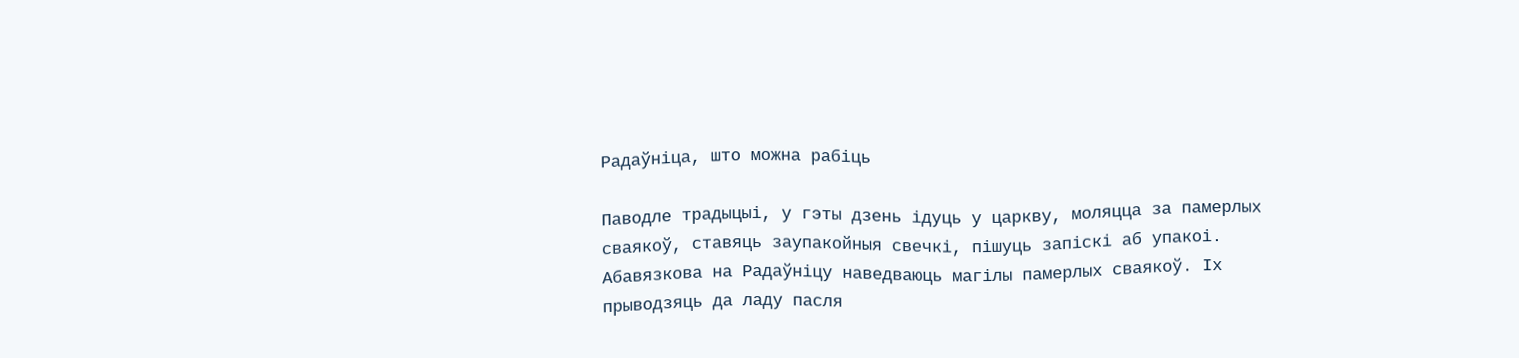Радаўніца, што можна рабіць

Паводле традыцыі, у гэты дзень ідуць у царкву, моляцца за памерлых сваякоў, ставяць заупакойныя свечкі, пішуць запіскі аб упакоі. Абавязкова на Радаўніцу наведваюць магілы памерлых сваякоў. Іх прыводзяць да ладу пасля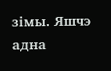зімы. Яшчэ адна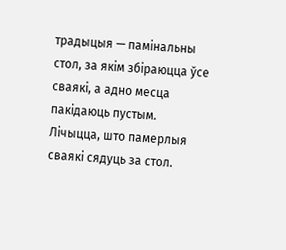традыцыя — памінальны стол, за якім збіраюцца ўсе сваякі, а адно месца пакідаюць пустым. Лічыцца, што памерлыя сваякі сядуць за стол.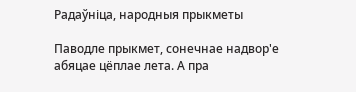Радаўніца, народныя прыкметы

Паводле прыкмет, сонечнае надвор'е абяцае цёплае лета. А пра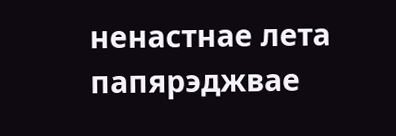ненастнае лета папярэджвае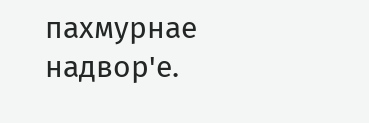пахмурнае надвор'е.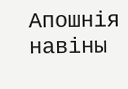Апошнія навіны